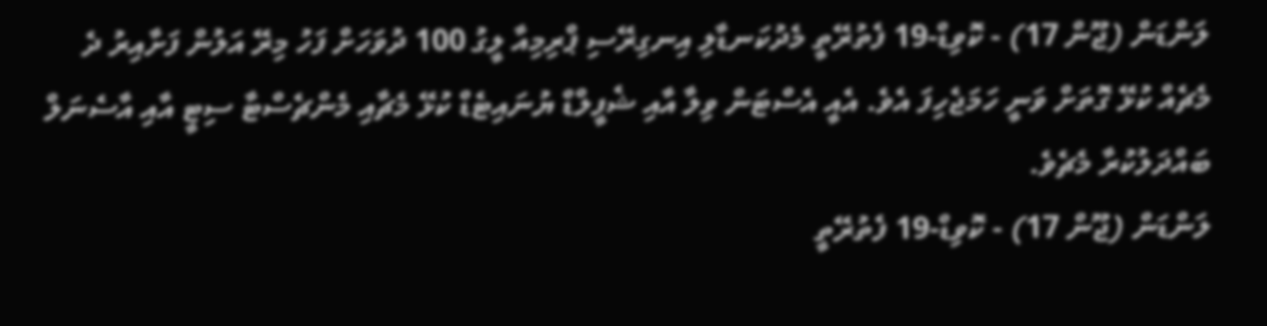ލަންޑަން (ޖޫން 17) - ކޮވިޑް-19 ފެތުރޭތީ މެދުކަނޑާލި އިނގިރޭސި ޕްރިމިއާ ލީގު 100 ދުވަހަށް ފަހު މިރޭ އަލުން ފަށާއިރު ދެ މެޗެއް ކުޅޭ ގޮތަށް ވަނީ ހަމަޖެހިފަ އެވެ. އެއީ އެސްޓަން ވިލާ އާއި ޝެފީލްޑް ޔުނައިޓެޑް ކުޅޭ މެޗާއި މެންޗެސްޓާ ސިޓީ އާއި އާސެނަލް ބައްދަލުކުރާ މެޗެވެ.
ލަންޑަން (ޖޫން 17) - ކޮވިޑް-19 ފެތުރޭތީ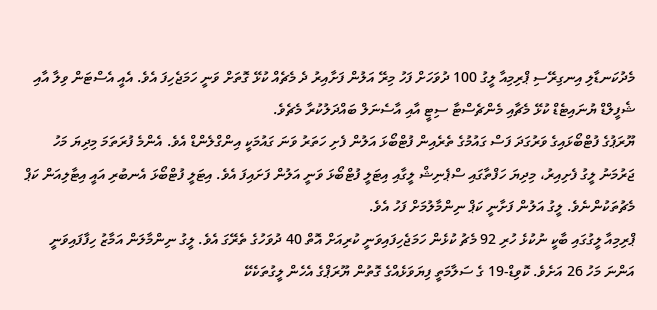މެދުކަނޑާލި އިނގިރޭސި ޕްރިމިއާ ލީގު 100 ދުވަހަށް ފަހު މިރޭ އަލުން ފަށާއިރު ދެ މެޗެއް ކުޅޭ ގޮތަށް ވަނީ ހަމަޖެހިފަ އެވެ. އެއީ އެސްޓަން ވިލާ އާއި ޝެފީލްޑް ޔުނައިޓެޑް ކުޅޭ މެޗާއި މެންޗެސްޓާ ސިޓީ އާއި އާސެނަލް ބައްދަލުކުރާ މެޗެވެ.
ޔޫރަޕުގެ ފުޓްބޯޅައިގެ ވަރުގަދަ ފަސް ގައުމުގެ ތެރެއިން ފުޓްބޯޅަ އަލުން ފެށި ހަތަރު ވަނަ ގައުމަކީ އިންގްލެންޑް އެވެ. އެންމެ ފުރަތަމަ މިދިޔަ މަހު ޖަރުމަނު ލީގު ފެށިއިރު، މިދިޔަ ހަފްތާގައި ސްޕެނިޝް ލީގާއި އިޓަލީ ފުޓްބޯޅަ ވަނީ އަލުން ފަށައިފަ އެވެ. އިޓަލީ ފުޓްބޯޅަ އެނބުރި އައީ އިޓާލިއަން ކަޕް މެޗުތަކުންނެވެ. ލީގު އަލުން ފަށާނީ ކަޕް ނިންމާލުމަށް ފަހު އެވެ.
ޕްރިމިއާ ލީގުގައި ބާކީ ނުކުޅެ ހުރި 92 މެޗު ކުޅެން ހަމަޖެހިފައިވަނީ ކުރިއަށް އޮތް 40 ދުވަހުގެ ތެރޭގަ އެވެ. ލީގު ނިންމާލަން އަމާޒު ހިފާފައިވަނީ އަންނަ މަހު 26 އަށެވެ. ކޮވިޑް-19 ގެ ސަލާމަތީ ފިޔަވަޅެއްގެ ގޮތުން ޔޫރަޕްގެ އެހެން ލީގުތަކެކޭ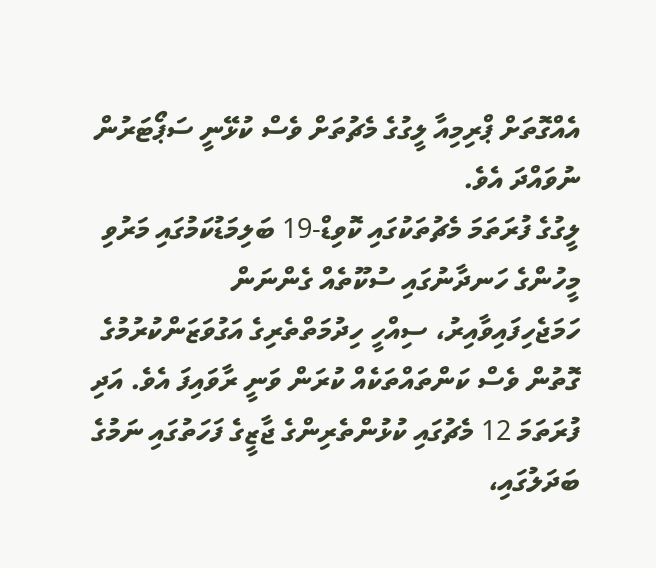އެއްގޮތަށް ޕްރިމިއާ ލީގުގެ މެޗުތަށް ވެސް ކުޅޭނީ ސަޕޯޓަރުން ނުވައްދަ އެވެ.
ލީގުގެ ފުރަތަމަ މެޗުތަކުގައި ކޮވިޑް-19 ބަލިމަޑުކަމުގައި މަރުވި މީހުންގެ ހަނދާނުގައި ސުކޫތެއް ގެންނަން ހަމަޖެހިފައިވާއިރު، ސިއްހީ ހިދުމަތްތެރިގެ އަގުވަޒަންކުރުމުގެ ގޮތުން ވެސް ކަންތައްތަކެއް ކުރަން ވަނީ ރާވައިފަ އެވެ. އަދި ފުރަތަމަ 12 މެޗުގައި ކުޅުންތެރިންގެ ޖާޒީގެ ފަހަތުގައި ނަމުގެ ބަދަލުގައި،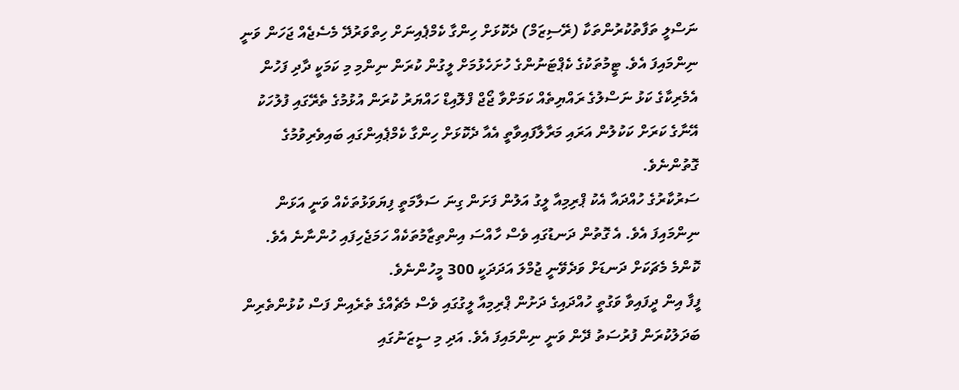ނަސްލީ ތަފާތުކުރުންތަކާ (ރޭސިޒަމް) ދެކޮޅަށް ހިންގާ ކެމްޕެއިނަށް ހިތްވަރުދޭ މެސެޖެއް ޖަހަން ވަނީ ނިންމައިފަ އެވެ. ޓީމުތަކުގެ ކެޕްޓަނުންގެ ހުށަހެޅުމަށް ލީގުން ކުރަން ނިންމި މި ކަމަކީ ދާދި ފަހުން އެމެރިކާގެ ކަޅު ނަސްލުގެ ރައްޔިތެއް ކަމަށްވާ ޖޯޖް ފްލޮއިޑް ހައްޔަރު ކުރަން އުޅުމުގެ ތެރޭގައި ފުލުހަކު އޭނާގެ ކަރަށް ކަކުލުން އަރައި މަރާލާފައިވާތީ އެއާ ދެކޮޅަށް ހިންގާ ކެމްޕެއިންގައި ބައިވެރިވުމުގެ ގޮތުންނެވެ.
ސަރުކާރުގެ ހުއްދައާ އެކު ޕްރިމިއާ ލީގު އަލުން ފަށަން ގިނަ ސަލާމަތީ ފިޔަވަޅުތަކެއް ވަނީ އަޅަން ނިންމައިފަ އެވެ. އެ ގޮތުން ދަނޑުގައި ވެސް ހާއްސަ އިންތިޒާމުތަކެއް ހަމަޖެހިފައި ހުންނާނެ އެވެ. ކޮންމެ މެޗަކަށް ދަނޑަށް ވަދެވޭނީ ޖުމްލަ އަދަދަކީ 300 މީހުންނެވެ.
ފީފާ އިން ދީފައިވާ ވަގުތީ ހުއްދައިގެ ދަށުން ޕްރިމިއާ ލީގުގައި ވެސް މެޗެއްގެ ތެރެއިން ފަސް ކުޅުންތެރިން ބަދަލުކުރަން ފުރުސަތު ދޭން ވަނީ ނިންމައިފަ އެވެ. އަދި މި ސީޒަނުގައި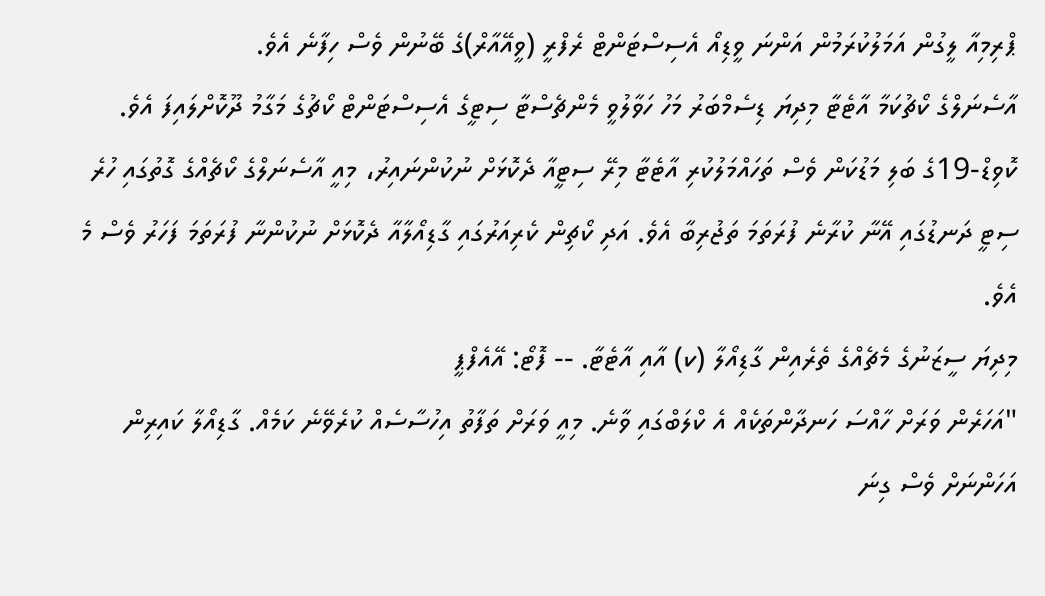ޕްރިމިއާ ލީގުން އަމަލުކުރަމުން އަންނަ ވީޑިއޯ އެސިސްޓަންޓް ރެފްރީ (ވީއޭއާރް)ގެ ބޭނުން ވެސް ހިފާނެ އެވެ.
އާސެނަލްގެ ކޯޗުކަމާ އާޓެޓާ މިދިޔަ ޑިސެމްބަރު މަހު ހަވާލުވީ މެންޗެސްޓާ ސިޓީގެ އެސިސްޓަންޓް ކޯޗުގެ މަގާމު ދޫކޮށްލައިފަ އެވެ. ކޮވިޑް-19ގެ ބަލި މަޑުކަން ވެސް ތަހައްމަލުކުރި އާޓެޓާ މިރޭ ސިޓީއާ ދެކޮޅަށް ނުކުންނައިރު، މިއީ އާސެނަލްގެ ކޯޗެއްގެ ގޮތުގައި ހުރެ ސިޓީ ދަނޑުގައި އޭނާ ކުރާނެ ފުރަތަމަ ތަޖުރިބާ އެވެ. އަދި ކޯޗިން ކެރިއަރުގައި ގާޑިއޯލާއާ ދެކޮޅަށް ނުކުންނާ ފުރަތަމަ ފަހަރު ވެސް މެ އެވެ.
މިދިޔަ ސީޒަނުގެ މެޗެއްގެ ތެރެއިން ގާޑިއޯލާ (ކ) އާއި އާޓެޓާ. -- ފޮޓޯ: އޭއެފްޕީ
"އަހަރެން ވަރަށް ހާއްސަ ހަނދާންތަކެއް އެ ކްލަބްގައި ވާނެ. މިއީ ވަރަށް ތަފާތު އިހުސާސެއް ކުރެވޭނެ ކަމެއް. ގާޑިއޯލާ ކައިރިން އަހަންނަށް ވެސް ގިނަ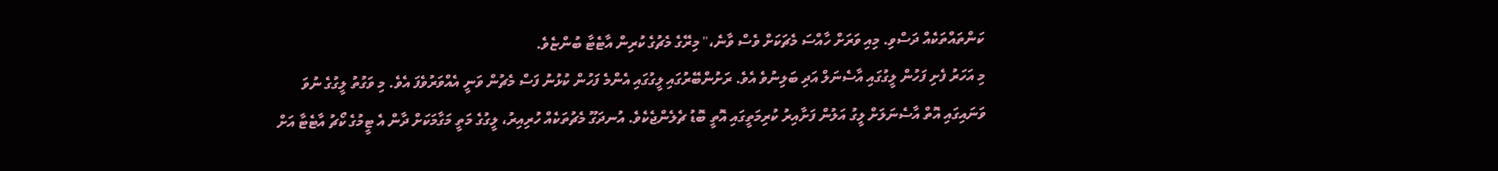ކަންތައްތަކެއް ދަސްވި. މިއި ވަރަށް ހާއްސަ މެޗަކަށް ވެސް ވާނެ،" މިރޭގެ މެޗުގެ ކުރިން އާޓެޓާ ބުންޏެވެ.
މި އަހަރު ފެށި ފަހުން ލީގުގައި އާސެނަލް އަދި ބަލިނުވެ އެވެ. ރަށުންބޭރުގައި ލީގުގައި އެންމެ ފަހުން ކުޅުނު ފަސް މެޗުން ވަނީ އެއްވަރުވެފަ އެވެ. މި ވަގުތު ލީގުގެ ނުވަ ވަނައިގައި އޮތް އާސެނަލަށް ލީގު އަލުން ފަށާއިރު ކުރިމަތީގައި އޮތީ ބޮޑު ޗެލެންޖެކެވެ. އުނދަގޫ މެޗުތަކެއް ހުރިއިރު، ލީގުގެ މަތީ މަގާމަކަށް ދާން އެ ޓީމުގެ ކޯޗު އާޓެޓާ އަށް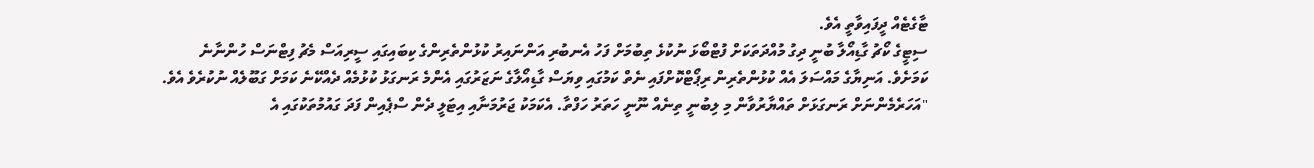ޓާގެޓެއް ދީފައިވާތީ އެވެ.
ސިޓީގެ ކޯޗު ގާޑިއޯލާ ބުނީ ދިގު މުއްދަތަކަށް ފުޓްބޯޅަ ނުކުޅެ ތިބުމަށް ފަހު އެނބުރި އަންނައިރު ކުޅުންތެރިންގެ ކިބައިގައި ސީރިއަސް މެޗު ފިޓްނަސް ހުންނާނެ ކަމަށެވެ. އަނިޔާގެ މައްސަލަ އެއް ކުޅުންތެރިން ރިޕޯޓްކޮށްފައި ނެތް ކަމުގައި ވިޔަސް ގާޑިއޯލާގެ ނަޒަރުގައި އެންމެ ރަނގަޅު ކުޅުމެއް ދެއްކޭނެ ކަމަށް ގަބޫލެއް ނުކުރެވެ އެވެ.
"އަހަރެމެންނަށް ރަނގަޅަށް ތައްޔާރުވާން މި ލިބުނީ ތިނެއް ނޫނީ ހަތަރު ހަފްތާ. އެކަމަކު ޖަރުމަނާއި އިޓަލީ ދެން ސްޕެއިން ފަދަ ގައުމުތަކުގައި އެ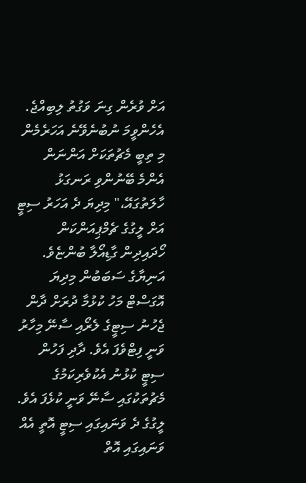އަށް ވުރެން ގިނަ ވަގުތު ލިބިއްޖެ. އެހެންވީމަ ނުބުނެވޭނެ އަހަރެމެން މި ތިބީ މެޗުތަކަށް އަންނަން އެންމެ ބޭނުންވި ރަނގަޅު ހާލަތުގައޭ،" މިދިޔަ ދެ އަހަރު ސިޓީ އަށް ލީގުގެ ޗެމްޕިއަންކަން ހޯދައިދިން ގާޑިއޯލާ ބުންޏެވެ.
އަނިޔާގެ ސަބަބުން މިދިޔަ އޮގަސްޓް މަހު ކުޅުމާ ދުރަށް ދާން ޖެހުނު ސިޓީގެ ލެރޯއި ސާނޭ މިހާރު ވަނީ ފިޓްވެފަ އެވެ. ދާދި ފަހުން ސިޓީ ކުޅުނު އެކުވެރިކަމުގެ މެޗުތަކުގައި ސާނޭ ވަނީ ކުޅެފަ އެވެ.
ލީގުގެ ދެ ވަނައިގައި ސިޓީ އޮތީ އެއް ވަނައިގައި އޮތް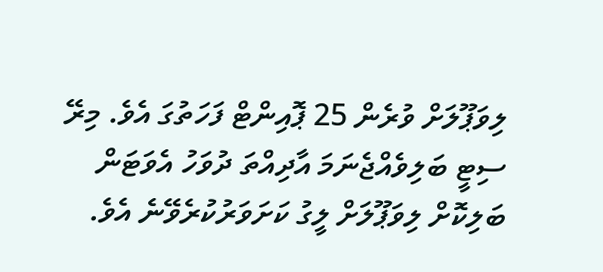ލިވަޕޫލަށް ވުރެން 25 ޕޮއިންޓް ފަހަތުގަ އެވެ. މިރޭ ސިޓީ ބަލިވެއްޖެނަމަ އާދިއްތަ ދުވަހު އެވަޓަން ބަލިކޮށް ލިވަޕޫލަށް ލީގު ކަށަވަރުކުރެވޭނެ އެވެ.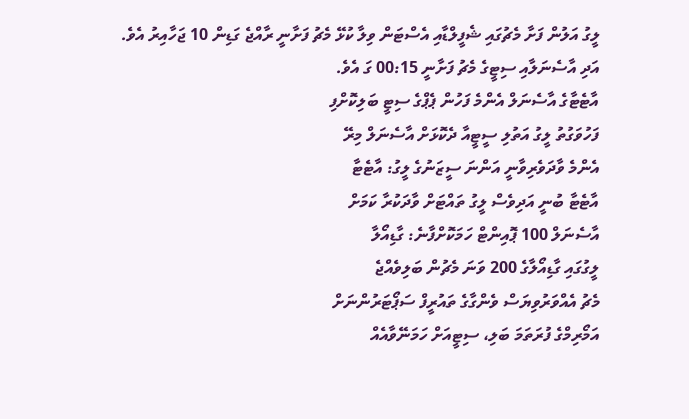ލީގު އަލުން ފަށާ މެޗުގައި ޝެފީލްޑާއި އެސްޓަން ވިލާ ކުޅޭ މެޗު ފަށާނީ ރާއްޖެ ގަޑިން 10 ޖަހާއިރު އެވެ. އަދި އާސެނަލާއި ސިޓީގެ މެޗު ފަށާނީ 00:15 ގަ އެވެ.
އާޓެޓާގެ އާސެނަލް އެންމެ ފަހުން ޕެޕްގެ ސިޓީ ބަލިކޮށްފި
ފަހުވަގުތު ލީގު އަތުލި ސީޓީއާ ދެކޮޅަށް އާސެނަލް މިރޭ
އެންމެ ވާދަވެރިވާނީ އަންނަ ސީޒަނުގެ ލީގު: އާޓެޓާ
އާޓެޓާ ބުނީ އަދިވެސް ލީގު ތައްޓަށް ވާދަކުރާ ކަމަށް
އާސެނަލް 100 ޕޮއިންޓް ހަމަކޮށްފާނެ: ގާޑިއޯލާ
ލީގުގައި ގާޑިއޯލާގެ 200 ވަނަ މެޗުން ބަލިވެއްޖެ
މެޗު އެއްވަރުވިޔަސް ވެންގާގެ ތައުރީފް ސަޕޯޓަރުންނަށް
އަމޯރިމްގެ ފުރަތަމަ ބަލި، ސިޓީއަށް ހަމަނޭވާއެއް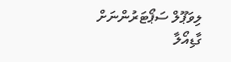ލިވަޕޫލް ސަޕޯޓަރުންނަށް ގާޑިއޯލާ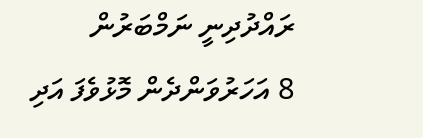ރައްދުދިނީ ނަމްބަރުން
8 އަހަރުވަންދެން މޮޅުވެފަ އަދި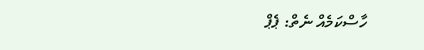ހާސްކަމެއް ނެތް: ޕެޕް